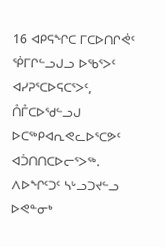16 ᐊᑭᕋᖏᑕ ᒥᑕᐅᑎᒋᕚᑦ ᖀᒥᒋᓪᓗᒍᓗ ᐅᖃᕐᐳᑦ ᐊᓯᕈᕐᑕᐅᕋᑕᕐᐳᑦ, ᑍᒤᑕᐅᖁᓪᓗᒍ ᐅᑕᖅᑭᐊᕆᕙᓚᐅᕐᑕᕗᑦ ᐊᑑᑎᑎᑕᐅᓕᕐᐳᖅ.
ᐱᐅᖏᑦᑐᑦ ᓴᒡᓗᑐᔪᓪᓗ ᐅᕙᓐᓂᒃ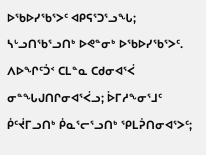ᐅᖃᐅᓯᖃᕐᐳᑦ ᐊᑭᕋᕐᑐᕐᓗᖓ; ᓴᒡᓗᑎᖃᕐᓗᑎᒃ ᐅᕙᓐᓂᒃ ᐅᖃᐅᓯᖃᕐᐳᑦ.
ᐱᐅᖏᑦᑑᑉ ᑕᒪᓐᓇ ᑕᑯᓂᐊᕐᐹ ᓂᓐᖓᒍᑎᒋᓂᐊᕐᐹᓗ; ᐆᒥᓱᖕᓂᕐᒧᑦ ᑮᑦᔫᒥᓗᑎᒃ ᑮᓇᕐᓕᕐᓗᑎᒃ ᕿᒪᕉᑎᓂᐊᕐᐳᑦ;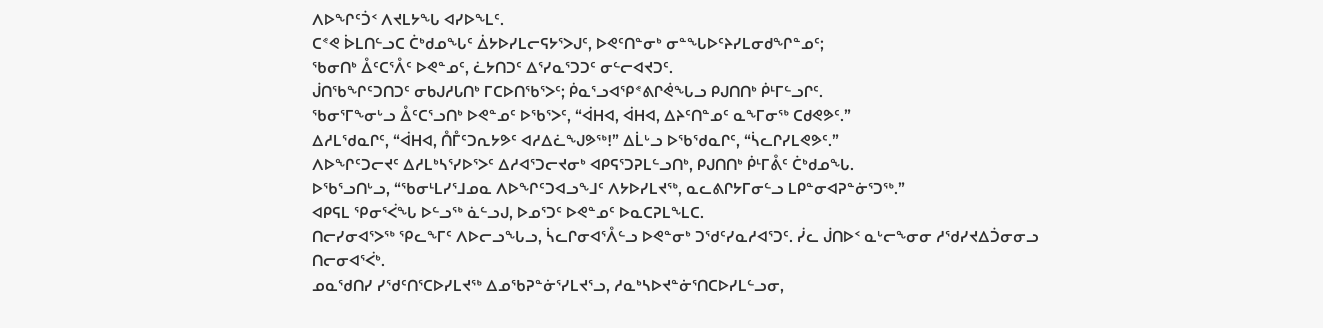ᐱᐅᖏᑦᑑᑉ ᐱᔪᒪᔭᖓ ᐊᓯᐅᖕᒪᑦ.
ᑕᕝᕙ ᐆᒪᑎᓪᓗᑕ ᑖᒃᑯᓄᖓᑦ ᐄᔭᐅᓯᒪᓕᕋᔭᕐᐳᒍᑦ, ᐅᕙᑦᑎᓐᓂᒃ ᓂᓐᖓᐅᑦᔨᓯᒪᓂᑯᖏᓐᓄᑦ;
ᖃᓂᑎᒃ ᐂᑦᑕᕐᐰᑦ ᐅᕙᓐᓄᑦ, ᓛᔭᑎᑐᑦ ᐃᕐᓯᓇᕐᑐᑐᑦ ᓂᓪᓕᐊᔪᑐᑦ.
ᒎᑎᖃᖏᑦᑐᑎᑐᑦ ᓂᑲᒍᓱᒐᑎᒃ ᒥᑕᐅᑎᖃᕐᐳᑦ; ᑮᓇᕐᓗᐊᕿᕝᕕᒋᕚᖓᓗ ᑭᒍᑎᑎᒃ ᑮᒻᒥᓪᓗᒋᑦ.
ᖃᓂᕐᒥᖕᓂᒡᓗ ᐂᑦᑕᕐᓗᑎᒃ ᐅᕙᓐᓄᑦ ᐅᖃᕐᐳᑦ, “ᐋᕼᐊ, ᐋᕼᐊ, ᐃᔨᑦᑎᓐᓄᑦ ᓇᖕᒥᓂᖅ ᑕᑯᕙᕗᑦ.”
ᐃᓱᒪᖁᓇᒋᑦ, “ᐋᕼᐊ, ᑍᒤᑦᑐᕆᔭᕗᑦ ᐊᓱᐃᓛᖑᕗᖅ!” ᐃᒫᒡᓗ ᐅᖃᖁᓇᒋᑦ, “ᓵᓚᒋᓯᒪᕙᕗᑦ.”
ᐱᐅᖏᑦᑐᓕᔪᑦ ᐃᓱᒪᒃᓴᕐᓯᐅᕐᐳᑦ ᐃᓱᐊᕐᑐᓕᔪᓂᒃ ᐊᑭᕋᕐᑐᕈᒪᓪᓗᑎᒃ, ᑭᒍᑎᑎᒃ ᑮᒻᒥᕔᑦ ᑖᒃᑯᓄᖓ.
ᐅᖃᕐᓗᑎᒡᓗ, “ᖃᓂᒻᒪᓯᕐᒧᓄᓇ ᐱᐅᖏᑦᑐᐊᓗᖕᒧᑦ ᐱᔭᐅᓯᒪᔪᖅ, ᓇᓚᕕᒋᔭᒥᓂᓪᓗ ᒪᑭᓐᓂᐊᕈᓐᓃᕐᑐᖅ.”
ᐊᑭᕋᒪ ᕿᓂᕐᐹᖓ ᐅᓪᓗᖅ ᓈᓪᓗᒍ, ᐅᓄᕐᑐᑦ ᐅᕙᓐᓄᑦ ᐅᓇᑕᕈᒪᖕᒪᑕ.
ᑎᓕᓯᓂᐊᕐᐳᖅ ᕿᓚᖕᒥᑦ ᐱᐅᓕᓗᖓᓗ, ᓵᓚᒋᓂᐊᕐᐰᓪᓗ ᐅᕙᓐᓂᒃ ᑐᖁᑦᓯᓇᓱᐊᕐᑐᑦ. ᓰᓚ ᒎᑎᐅᑉ ᓇᒡᓕᖕᓂᓂ ᓱᖁᓯᔪᐃᑑᓂᓂᓗ ᑎᓕᓂᐊᕐᐹᒃ.
ᓄᓇᖁᑎᓯ ᓯᖁᑦᑎᕐᑕᐅᓯᒪᔪᖅ ᐃᓄᖃᕈᓐᓃᕐᓯᒪᔪᕐᓗ, ᓱᓇᒃᓴᐅᔪᓐᓃᕐᑎᑕᐅᓯᒪᓪᓗᓂ,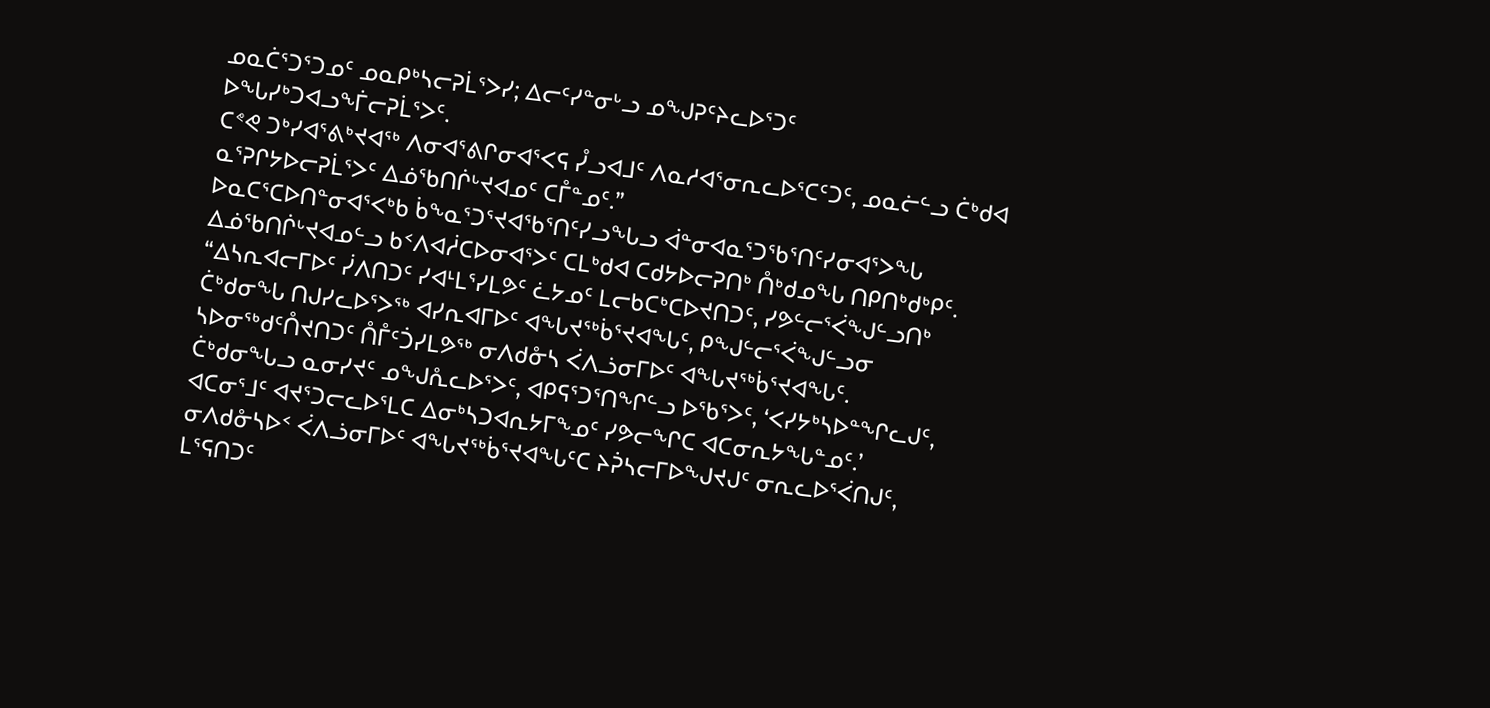ᓄᓇᑖᕐᑐᕐᑐᓄᑦ ᓄᓇᑭᒃᓴᓕᕈᒫᕐᐳᓯ; ᐃᓕᑦᓯᓐᓂᒡᓗ ᓄᖑᕈᑦᔨᓚᐅᕐᑐᑦ ᐅᖓᓯᒃᑐᐊᓗᖕᒦᓕᕈᒫᕐᐳᑦ.
ᑕᕝᕙ ᑐᒃᓯᐊᕐᕕᒃᔪᐊᖅ ᐱᓂᐊᕐᕕᒋᓂᐊᕐᐸᕋ ᓮᓗᐊᒧᑦ ᐱᓇᓱᐊᕐᓂᕆᓚᐅᕐᑕᑦᑐᑦ, ᓄᓇᓖᓪᓗ ᑖᒃᑯᐊ ᓇᕐᕈᒋᔭᐅᓕᕈᒫᕐᐳᑦ ᐃᓅᖃᑎᒌᒡᔪᐊᓄᑦ ᑕᒤᓐᓄᑦ.”
ᐅᓇᑕᕐᑕᐅᑎᓐᓂᐊᕐᐸᒃᑲ ᑳᖕᓇᕐᑐᕐᔪᐊᖃᕐᑎᑦᓯᓗᖓᓗ ᐋᓐᓂᐊᓇᕐᑐᖃᕐᑎᑦᓯᓂᐊᕐᐳᖓ ᐃᓅᖃᑎᒌᒡᔪᐊᓄᓪᓗ ᑲᑉᐱᐊᓲᑕᐅᓂᐊᕐᐳᑦ ᑕᒪᒃᑯᐊ ᑕᑯᔭᐅᓕᕈᑎᒃ ᑍᒃᑯᓄᖓ ᑎᑭᑎᒃᑯᒃᑭᑦ.
“ᐃᓴᕆᐊᓕᒥᐅᑦ ᓰᐱᑎᑐᑦ ᓯᐊᒻᒪᕐᓯᒪᕗᑦ ᓛᔭᓄᑦ ᒪᓕᑲᑕᒃᑕᐅᔪᑎᑐᑦ, ᓯᕗᓪᓕᕐᐹᖑᓪᓗᑎᒃ ᑖᒃᑯᓂᖓ ᑎᒍᓯᓚᐅᕐᐳᖅ ᐊᓯᕆᐊᒥᐅᑦ ᐊᖓᔪᖅᑳᕐᔪᐊᖓᑦ, ᑭᖑᓪᓕᕐᐹᖑᓪᓗᓂ ᓴᐅᓂᖅᑯᑦᑍᔪᑎᑐᑦ ᑍᒤᑦᑑᓯᒪᕗᖅ ᓂᐱᑯᓁᓴ ᐹᐱᓘᓂᒥᐅᑦ ᐊᖓᔪᖅᑳᕐᔪᐊᖓᑦ.
ᑖᒃᑯᓂᖓᓗ ᓇᓂᓯᔪᑦ ᓄᖑᕅᓚᐅᕐᐳᑦ, ᐊᑭᕋᕐᑐᕐᑎᖏᓪᓗ ᐅᖃᕐᐳᑦ, ‘ᐸᓯᔭᒃᓴᐅᓐᖏᓚᒍᑦ, ᐊᑕᓂᕐᒧᑦ ᐊᔪᕐᑐᓕᓚᐅᕐᒪᑕ ᐃᓂᒃᓴᑐᐊᕆᔭᒥᖕᓄᑦ ᓯᕗᓕᖏᑕ ᐊᑕᓂᕆᔭᖓᓐᓄᑦ.’
ᓂᐱᑯᓁᓴᐅᑉ ᐹᐱᓘᓂᒥᐅᑦ ᐊᖓᔪᖅᑳᕐᔪᐊᖓᑦᑕ ᔨᕉᓴᓕᒥᐅᖑᔪᒍᑦ ᓂᕆᓚᐅᕐᐹᑎᒍᑦ, ᒪᕐᕋᑎᑐᑦ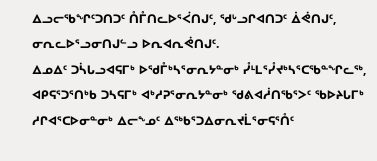ᐃᓗᓕᖃᖏᑦᑐᑎᑐᑦ ᑍᒤᑎᓚᐅᕐᐹᑎᒍᑦ, ᖁᒡᓗᒋᐊᑎᑐᑦ ᐄᕚᑎᒍᑦ, ᓂᕆᓚᐅᕐᓗᓂᑎᒍᓪᓗ ᐅᕆᐊᕆᕚᑎᒍᑦ.
ᐃᓄᐃᑦ ᑐᓵᒐᓗᐊᕋᒥᒃ ᐅᖁᒤᒃᓴᕐᓂᕆᔭᓐᓂᒃ ᓮᒻᒪᕐᓮᔪᒃᓴᕐᑕᖃᓐᖏᓚᖅ, ᐊᑭᕋᕐᑐᕐᑎᒃᑲ ᑐᓴᕋᒥᒃ ᐊᒃᓱᕈᕐᓂᕆᔭᓐᓂᒃ ᖁᕕᐊᓲᑎᖃᕐᐳᑦ ᖃᐅᔨᒐᒥᒃ ᓱᒋᐊᕐᑕᐅᓂᓐᓂᒃ ᐃᓕᖕᓄᑦ ᐃᖅᑲᕐᑐᐃᓂᕆᔪᒫᕐᓂᕋᕐᑍᑦ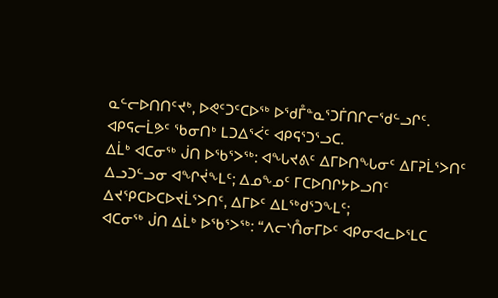ᓇᓪᓕᐅᑎᑎᑦᔪᒃ, ᐅᕙᑦᑐᑦᑕᐅᖅ ᐅᖁᒤᓐᓇᕐᑐᒦᑎᒋᓕᖁᓪᓗᒋᑦ.
ᐊᑭᕋᓕᒫᕗᑦ ᖃᓂᑎᒃ ᒪᑐᐃᕐᐹᑦ ᐊᑭᕋᕐᑐᕐᓗᑕ.
ᐃᒫᒃ ᐊᑕᓂᖅ ᒎᑎ ᐅᖃᕐᐳᖅ: ᐊᖓᔪᕕᑦ ᐃᒥᐅᑎᖓᓂᑦ ᐃᒥᕈᒫᕐᐳᑎᑦ ᐃᓗᑐᓪᓗᓂ ᐊᖏᔫᖕᒪᑦ; ᐃᓄᖕᓄᑦ ᒥᑕᐅᑎᒋᔭᐅᓗᑎᑦ ᐃᔪᕿᑕᐅᑕᐅᔪᒫᕐᐳᑎᑦ, ᐃᒥᐅᑦ ᐃᒪᖅᑯᕐᑐᖕᒪᑦ;
ᐊᑕᓂᖅ ᒎᑎ ᐃᒫᒃ ᐅᖃᕐᐳᖅ: “ᐱᓕᔅᑍᓂᒥᐅᑦ ᐊᑭᓂᐊᓚᐅᕐᒪᑕ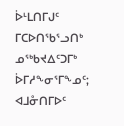ᐆᒻᒪᑎᒥᒍᑦ ᒥᑕᐅᑎᖃᕐᓗᑎᒃ ᓄᖅᑲᔪᐃᑦᑐᒥᒃ ᐆᒥᓱᖕᓂᕐᒥᖕᓄᑦ;
ᐊᒧᓁᑎᒥᐅᑦ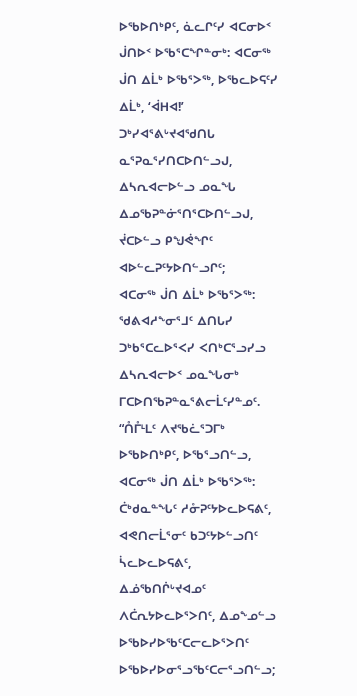ᐅᖃᐅᑎᒃᑭᑦ, ᓈᓚᒋᑦᓯ ᐊᑕᓂᐅᑉ ᒎᑎᐅᑉ ᐅᖃᕐᑕᖏᓐᓂᒃ: ᐊᑕᓂᖅ ᒎᑎ ᐃᒫᒃ ᐅᖃᕐᐳᖅ, ᐅᖃᓚᐅᕋᑦᓯ ᐃᒫᒃ, ‘ᐋᕼᐊ!’ ᑐᒃᓯᐊᕐᕕᒡᔪᐊᖁᑎᒐ ᓇᕐᕈᓇᕐᓯᑎᑕᐅᑎᓪᓗᒍ, ᐃᓴᕆᐊᓕᐅᓪᓗ ᓄᓇᖓ ᐃᓄᖃᕈᓐᓃᕐᑎᕐᑕᐅᑎᓪᓗᒍ, ᔫᑕᐅᓪᓗ ᑭᖑᕚᖏᑦ ᐊᐅᓪᓚᕈᑦᔭᐅᑎᓪᓗᒋᑦ;
ᐊᑕᓂᖅ ᒎᑎ ᐃᒫᒃ ᐅᖃᕐᐳᖅ: ᖁᕕᐊᓱᖕᓂᕐᒧᑦ ᐃᑎᒐᓯ ᑐᒃᑲᕐᑕᓚᐅᕐᐸᓯ ᐸᑎᒃᑕᕐᓗᓯᓗ ᐃᓴᕆᐊᓕᐅᑉ ᓄᓇᖓᓂᒃ ᒥᑕᐅᑎᖃᕈᓐᓇᕐᕕᓕᒫᑦᓯᓐᓄᑦ.
“ᑍᒤᒻᒪᑦ ᐱᔪᖃᓛᕐᑐᒥᒃ ᐅᖃᐅᑎᒃᑭᑦ, ᐅᖃᕐᓗᑎᓪᓗ, ᐊᑕᓂᖅ ᒎᑎ ᐃᒫᒃ ᐅᖃᕐᐳᖅ: ᑖᒃᑯᓇᓐᖓᑦ ᓱᓁᕈᑦᔭᐅᓚᐅᕋᕕᑦ, ᐊᕙᑎᓕᒫᕐᓂᑦ ᑲᑐᑦᔭᐅᓪᓗᑎᑦ ᓵᓚᐅᓚᐅᕋᕕᑦ, ᐃᓅᖃᑎᒌᒡᔪᐊᓄᑦ ᐱᑖᕆᔭᐅᓚᐅᕐᐳᑎᑦ, ᐃᓄᖕᓄᓪᓗ ᐅᖃᐅᓯᐅᖃᑦᑕᓕᓚᐅᕐᐳᑎᑦ ᐅᖃᐅᓯᐅᓂᕐᓗᖃᑦᑕᓕᕐᓗᑎᓪᓗ;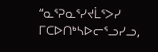“ᓇᕐᕈᓇᕐᓯᔪᒫᕐᐳᓯ ᒥᑕᐅᑎᒃᓴᐅᓕᕐᓗᓯᓗ,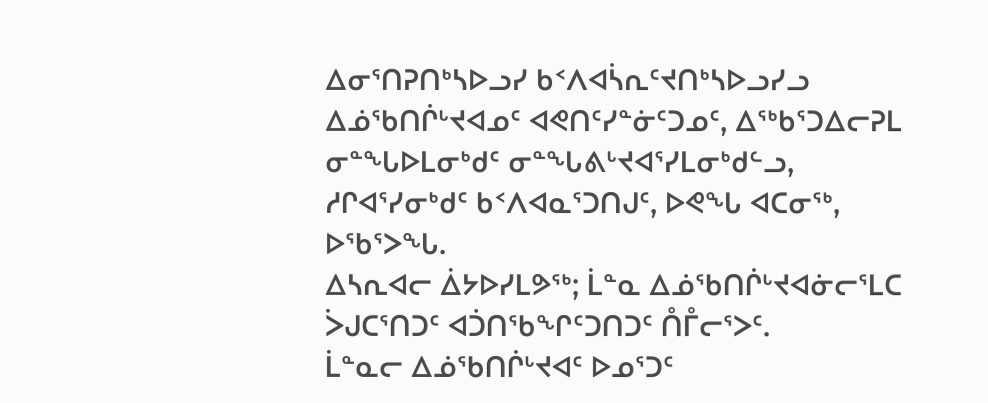ᐃᓂᕐᑎᕈᑎᒃᓴᐅᓗᓯ ᑲᑉᐱᐊᓵᕆᑦᔪᑎᒃᓴᐅᓗᓯᓗ ᐃᓅᖃᑎᒌᒡᔪᐊᓄᑦ ᐊᕙᑎᑦᓯᓐᓃᑦᑐᓄᑦ, ᐃᖅᑲᕐᑐᐃᓕᕈᒪ ᓂᓐᖓᐅᒪᓂᒃᑯᑦ ᓂᓐᖓᕕᒡᔪᐊᕐᓯᒪᓂᒃᑯᓪᓗ, ᓱᒋᐊᕐᓯᓂᒃᑯᑦ ᑲᑉᐱᐊᓇᕐᑐᑎᒍᑦ, ᐅᕙᖓ ᐊᑕᓂᖅ, ᐅᖃᕐᐳᖓ.
ᐃᓴᕆᐊᓕ ᐄᔭᐅᓯᒪᕗᖅ; ᒫᓐᓇ ᐃᓅᖃᑎᒌᒡᔪᐊᓃᓕᕐᒪᑕ ᐴᒍᑕᕐᑎᑐᑦ ᐊᑑᑎᖃᖏᑦᑐᑎᑐᑦ ᑍᒤᓕᕐᐳᑦ.
ᒫᓐᓇᓕ ᐃᓅᖃᑎᒌᒡᔪᐊᑦ ᐅᓄᕐᑐᑦ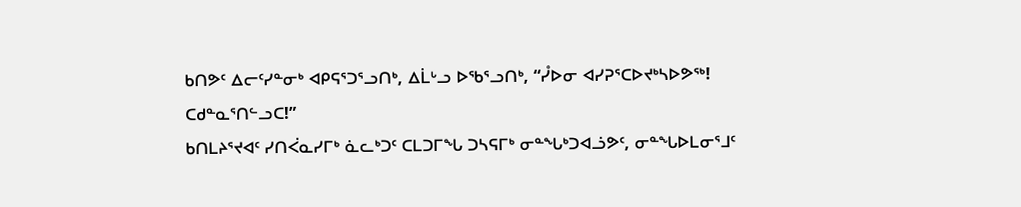ᑲᑎᕗᑦ ᐃᓕᑦᓯᓐᓂᒃ ᐊᑭᕋᕐᑐᕐᓗᑎᒃ, ᐃᒫᒡᓗ ᐅᖃᕐᓗᑎᒃ, “ᓮᐅᓂ ᐊᓯᕈᕐᑕᐅᔪᒃᓴᐅᕗᖅ! ᑕᑯᓐᓇᕐᑎᓪᓗᑕ!”
ᑲᑎᒪᔨᕐᔪᐊᑦ ᓯᑎᐹᓇᓯᒥᒃ ᓈᓚᒃᑐᑦ ᑕᒪᑐᒥᖓ ᑐᓴᕋᒥᒃ ᓂᓐᖓᒃᑐᐊᓘᕗᑦ, ᓂᓐᖓᐅᒪᓂᕐᒧᑦ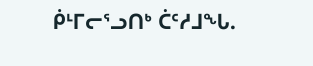ᑮᒻᒥᓕᕐᓗᑎᒃ ᑖᑦᓱᒧᖓ.